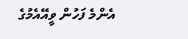އެންމެ ފަހުން ވީއޭއެމުގެ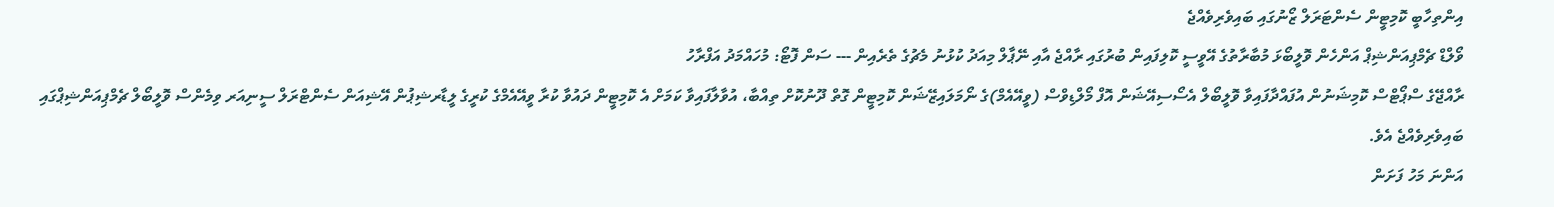އިންތިހާބީ ކޮމިޓީން ސެންޓަރަލް ޒޯނުގައި ބައިވެރިވެއްޖެ
ވޯލްޑް ޗެމްޕިއަންޝިޕް އަންހެން ވޮލީބޯޅަ މުބާރާތުގެ އޭވީސީ ކޮލިފައިން ބުރުގައި ރާއްޖެ އާއި ނޭޕާލް މިއަދު ކުޅުނު މެޗުގެ ތެރެއިން --- ސަން ފޮޓޯ: މުހައްމަދު އަފްރާހު
ރާއްޖޭގެ ސްޕޯޓްސް ކޮމިޝަނުން އުފައްދާފައިވާ ވޮލީބޯލް އެސޯސިއޭޝަން އޮފް މޯލްޑިވްސް (ވީއޭއެމް)ގެ ނޯމަލައިޒޭޝަން ކޮމިޓީން ގޮތް ދޫނުކޮށް ތިއްބާ، އުވާލާފައިވާ ކަމަށް އެ ކޮމިޓީން ދައުވާ ކުރާ ވީއޭއެމްގެ ކުރީގެ ލީޑާރޝިޕުން އޭޝިއަން ސެންޓްރަލް ސީނިއަރ ވިމެންސް ވޮލީބޯލް ޗެމްޕިއަންޝިޕްގައި ބައިވެރިވެއްޖެ އެވެ.
އަންނަ މަހު ފަށަން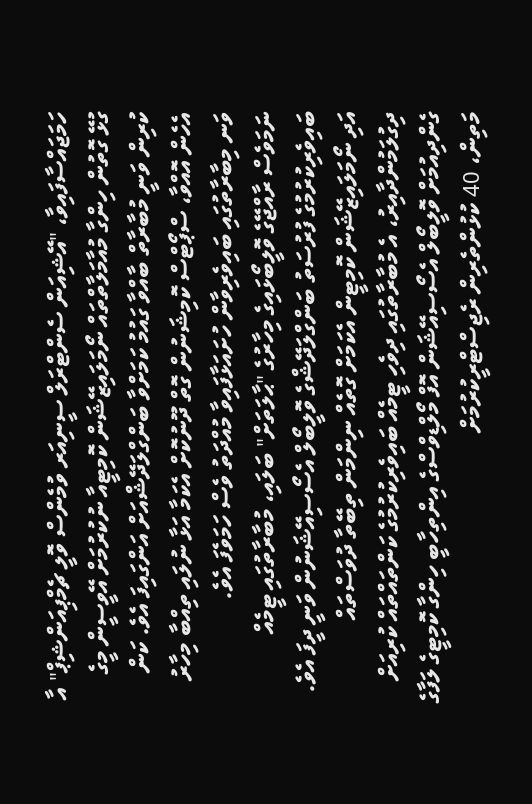ހަމަޖައްސާފައިވާ، "އޭޝިއަން ސެންޓްރަލް ސީނިއަރ ވުމެންސް ވޮލީ ޗެމްޕިއަންޝިޕް" އާ ގުޅޭ ގޮތުން ހިންގާ މުއާމަލާތްތައް ނޯމަލައިޒޭޝަން ކޮމިޓީއާ ނުކުރުމަށް އޭވީސީން މީގެ ކުރިން ވަނީ މުބާރާތް ބާއްވާ ގައުމު ކަމަށްވާ ބަންގްލަދޭޝްއަށް އަންގައިފަ އެވެ. ކަން އެހެން އޮއްވާ، ސްޕޯޓްސް ކޮމިޝަނުން ގޮތް ދޫނުކޮށް އެކަމާ އަޅާ ނުލައި ތިއްބާ މިހާރު ވަނ މިބާރާތުގައި ބައިވެރިވާން ހުށައަޅާފައިވާ މުއްދަތު ވެސް ހަމަވެފަ އެވެ.
ނަމަވެސް ރާއްޖޭގެ ވޮލީބޯޅައިގެ މިހާރުގެ "ޙާލަތަށް" ބަލައި، މުބާރާތުގައި ޓީމެއް ބައިވެރިކުރުމުގެ ފުރުސަތު ބަންގްލަދޭޝްގެ ވޮލީބޯލް އެސޯސިއޭޝަނުން ވަނީ ދީފަ އެވެ. އަދި ނޯމަލައިޒޭޝަން ކޮމިޓީން އެކަމަށް ގޮތެއް ނިންމަން ތިބޭތާ ދުވަސްތައް ދިގުލަމުންދާއިރު، އެ މުބާރާތުގައި ދިވެހި ޓީމެއް ބައިވެރިކުރުމުގެ ކަންތައްތައް ކުރިއަށް ގެންދިއުމަށް ވޮލީބޯލް އެސޯސިއޭޝަން އޮފް މޯލްޑިވްސްގެ އިންތިހާބީ ހިންގާ ކޮމިޓީގެ ލަފާގެ މަތިން، 40 ކުޅުންތެރިން ރެޖިސްޓްރީކުރުމަށް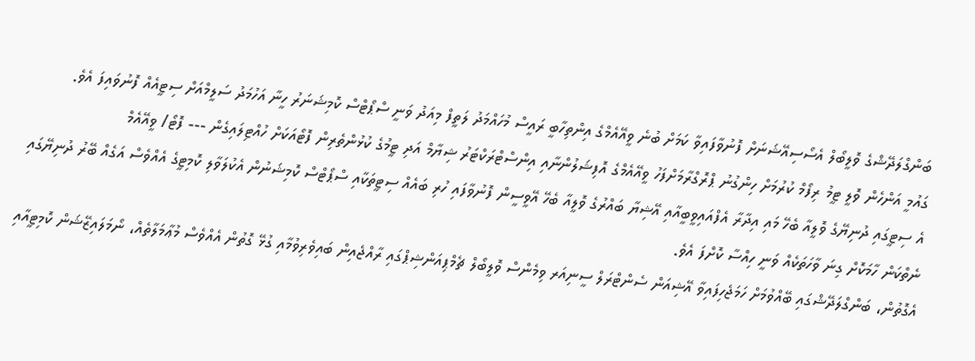ބަންގްލަދޭޝްގެ ވޮލީބޯލް އެސޯސިއޭޝަނަށް ފޮނުވާފައިވާ ކަމަށް ބުނެ ވީއޭއެމްގެ އިންތިހާބީ ރައީސް މުހައްމަދު ލަތީފް މިއަދު ވަނީ ސްޕޯޓްސް ކޮމިޝަނަރު ހީނާ އަހުމަދު ސަލީމްއަށް ސިޓީއެއް ފޮނުވައިފަ އެވެ.
ގައުމީ އަންހެން ވޮލީ ޓީމު ރިފޯމް ކުރުމަށް ހިންގުނު ޕްރޮގްރާމަށްފަހު ވީއޭއެމްގެ އޮފިޝަލުންނާއި އިންސްޓްރަކްޓަރު ޝިޔާމް އަދި ޓީމުގެ ކުޅުންތެރިން ފޮޓޯއަކަށް ހުއްޓިލައިގެން --- ފޮޓޯ/ ވީއޭއެމް
އެ ސިޓީގައި ދުނިޔޭގެ ވޮލީއާ ބެހޭ މައި އިދާރާ އެފްއައިވީބީއާއި އޭޝިޔާ ބައްރުގެ ވޮލީއާ ބެހޭ އޭވީސީން ފޮނުވާފައި ހުރި ބައެއް ސިޓީތަކާއި ސްޕޯޓްސް ކޮމިޝަނުން އެކުލަވާލި ކޮމިޓީގެ އެއްވެސް އަގެއް ބޭރު ދުނިޔޭގައި ނެތްކަން ހާމަކޮށް ގިނަ ވާހަތަކެއް ވަނީ ހިއްސާ ކޮށްފަ އެވެ.
އެގޮތުން، ބަންގްލަދޭޝްގައި ބޭއްވުމަށް ހަމަޖެހިފައިވާ އޭޝިއަން ސެންޓްރަލް ސީނިއަރ ވިމެންސް ވޮލީބޯލް ޗެމްޕިއަންޝިޕްގައި ރާއްޖެއިން ބައިވެރިވުމާއި ގުޅޭ ގޮތުން އެއްވެސް މުޢާމަލާތެއް، ނޯމަލައިޒޭޝަން ކޮމިޓީއާއި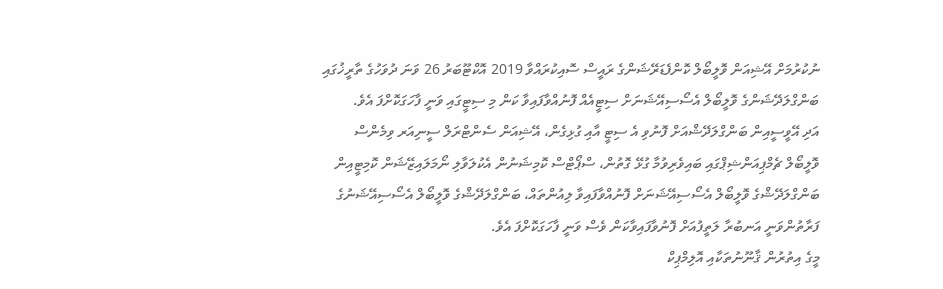ނުކުރުމަށް އޭޝިއަން ވޮލީބޯލް ކޮންފެޑަރޭޝަންގެ ރައީސް ސޮއިކުރައްވާ 2019 އޮކްޓޫބަރު 26 ވަނަ ދުވަހުގެ ތާރީޚުގައި ބަންގްލަދޭޝަންގެ ވޮލީބޯލް އެސޯސިއޭޝަނަށް ސިޓީއެއް ފޮނުއްވާފައިވާ ކަން މި ސިޓީގައި ވަނީ ފާހަގަކޮށްފަ އެވެ.
އަދި އޭވީސީއިން ބަންގްލަދޭޝްއަށް ފޮނުވި އެ ސިޓީ އާއި ގުޅިގެން، އޭޝިއަން ސެންޓްރަލް ސީނިއަރ ވިމެންސް ވޮލީބޯލް ޗެމްޕިއަންޝިޕްގައި ބައިވެރިވުމާ ގުޅޭ ގޮތުން، ސްޕޯޓްސް ކޮމިޝަނުން އެކުލަވާލި ނޯމަލައިޒޭޝަން ކޮމިޓީއިން ބަންގްލަދޭޝްގެ ވޮލީބޯލް އެސޯސިއޭޝަނަށް ފޮނުއްވާފައިވާ ލިއުންތައް، ބަންގްލަދޭޝްގެ ވޮލީބޯލް އެސޯސިއޭޝަނުގެ ފަރާތުންވަނީ އަނބުރާ ލަތީފުއަށް ފޮނުވާފައިވާކަން ވެސް ވަނީ ފާހަގަކޮށްފަ އެވެ.
މީގެ އިތުރުން ޤާނޫނުތަކާއި އޮލިމްޕިކް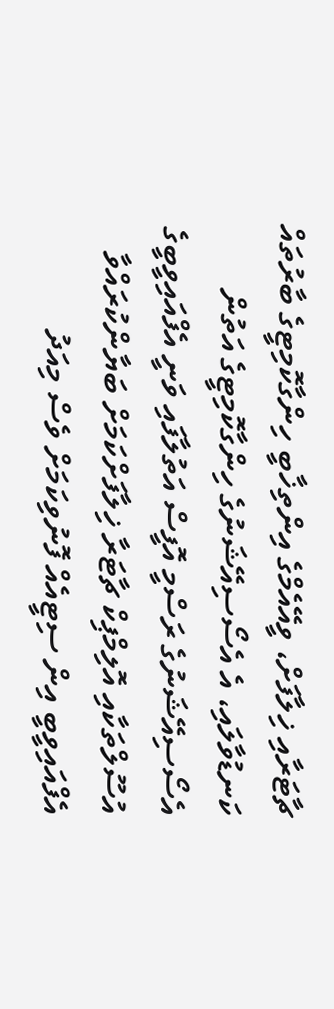ޗާޓަރާއި ޚިލާފަށް، ވީއޭއެމްގެ އިންތިޚާބީ ހިންގާކޮމިޓީގެ ބާރުތައް ކަނޑުވާލައި، އެ އެސޯސިއޭޝަނުގެ ހިންގާކޮމިޓީގެ އަތުން އެސޯސިއޭޝަނުގެ ރަސްމީ އޮފީސް އަތުލާފައި ވަނީ އެފްއައިވީބީގެ އުސޫލްތަކާއި އޮލިމްޕިކް ޗާޓަރާ ޚިލާފަށްކަމަށް ބަޔާންކުރައްވާ އެފްއައިވީބީ އިން ސިޓީއެއް ފޮނުވިކަމަށް ވެސް މިއަދު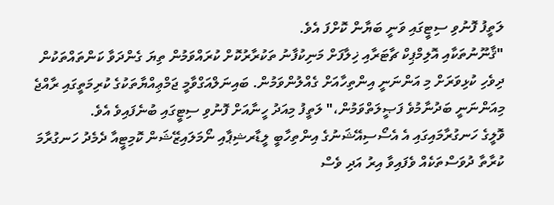ލަތީފު ފޮނުވި ސިޓީގައި ވަނީ ބަޔާން ކޮށްފަ އެވެ.
"ޤާނޫނުތަކާއި އޮލިމްޕިކް ޗާޓަރާއި ޚިލާފަށް މަނިކުފާނު ތަކުރާރުކޮށް ކުރައްވަމުން ތިޔަ ގެންދަވާ ކަންތައްތަކުން ދިވެހި ކުޅިވަރަށް މި އަންނަނީ އިންތިހާއަށް ގެއްލުންވަމުން. ބައިނަލްއަގްވާމީ ޖަމްޢިއްޔާތަކުގެ ކުރިމަތީގައި ރާއްޖެ މިއަންނަނީ ބަދުނާމުވެ ފަޞީލަތްވަމުން،" ލަތީފު މިއަދު ހީނާއަށް ފޮނުވި ސިޓީގައި ބުނެފައިވެ އެވެ.
ވޮލީގެ ހަނގުރާމައިގައި އެ އެސޯސިއޭޝަނުގެ އިންތިހާބީ ލީޑާރޝިޕާއި ނޯމަލައިޒޭޝަން ކޮމިޓީއާ ދެމެދު ހަނގުރާމަ ކުރާތާ ދުވަސްތަކެއް ވެފައިވާ އިރު އަދި ވެސް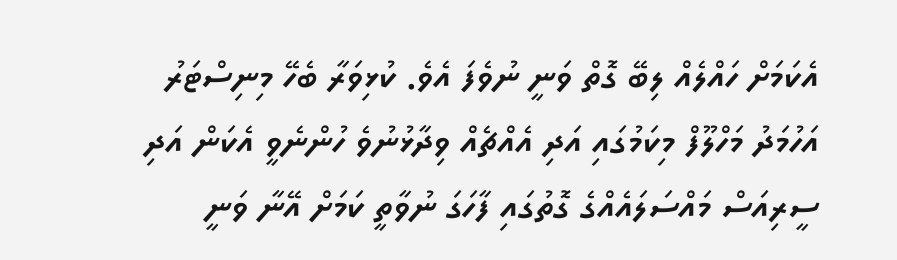އެކަމަށް ހައްލެއް ލިބޭ ގޮތް ވަނީ ނުވެފަ އެވެ. ކުޅިވަރާ ބެހޭ މިނިސްޓަރު އަހުމަދު މަހްލޫފް މިކަމުގައި އަދި އެއްޗެއް ވިދާޅުނުވެ ހުންނެވީ އެކަން އަދި ސީރިއަސް މައްސަލައެއްގެ ގޮތުގައި ފާހަގަ ނުވާތީ ކަމަށް އޭނާ ވަނީ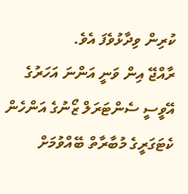ކުރިން ވިދާޅުވެފަ އެވެ.
ރާއްޖޭ އިން ވަނީ އަންނަ އަހަރުގެ އޭވީސީ ސެންޓަރަލް ޒޯނުގެ އަންހެން ކެޓަގަރީގެ މުބާރާތް ބޭއްވުމަށް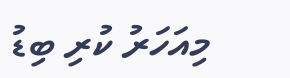މިއަހަރު ކުރި ބިޑު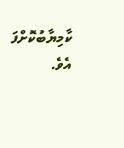ކާމިޔާބުކޮށްފަ އެވެ.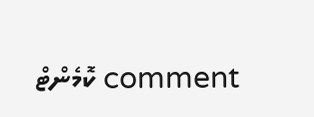comment ކޮމެންޓް